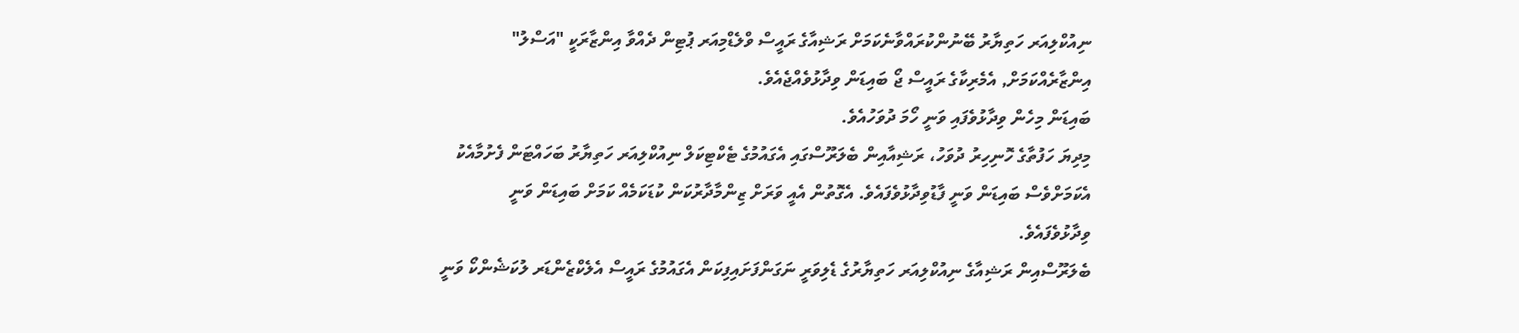ނިއުކްލިއަރ ހަތިޔާރު ބޭނުންކުރައްވާނެކަމަށް ރަޝިއާގެ ރައީސް ވްލެޑްމިއަރ ޕުޓިން ދެއްވާ އިންޒާރަކީ "އަސްލު" އިންޒާރެއްކަމަށް, އެމެރިކާގެ ރައީސް ޖޯ ބައިޑަން ވިދާޅުވެއްޖެއެވެ.
ބައިޑަން މިހެން ވިދާޅުވެފައި ވަނީ ހޯމަ ދުވަހުއެވެ.
މިދިޔަ ހަފުތާގެ ހޮނިހިރު ދުވަހު، ރަޝިއާއިން ބެލަރޫސްގައި އެގައުމުގެ ޓެކްޓިކަލް ނިއުކްލިއަރ ހަތިޔާރު ބަހައްޓަން ފެށުމާއެކު އެކަމަށްވެސް ބައިޑަން ވަނީ ފާޑުވިދާޅުވެފައެވެ. އެގޮތުން އެއީ ވަރަށް ޒިންމާދާރުކަން ކުޑަކަމެއް ކަމަށް ބައިޑަން ވަނީ ވިދާޅުވެފައެވެ.
ބެލަރޫސްއިން ރަޝިއާގެ ނިއުކްލިއަރ ހަތިޔާރުގެ ޑެލިވަރީ ނަގަންފަށައިފިކަން އެގައުމުގެ ރައީސް އެލެކްޒެންޑަރ ލުކަޝެންކޯ ވަނީ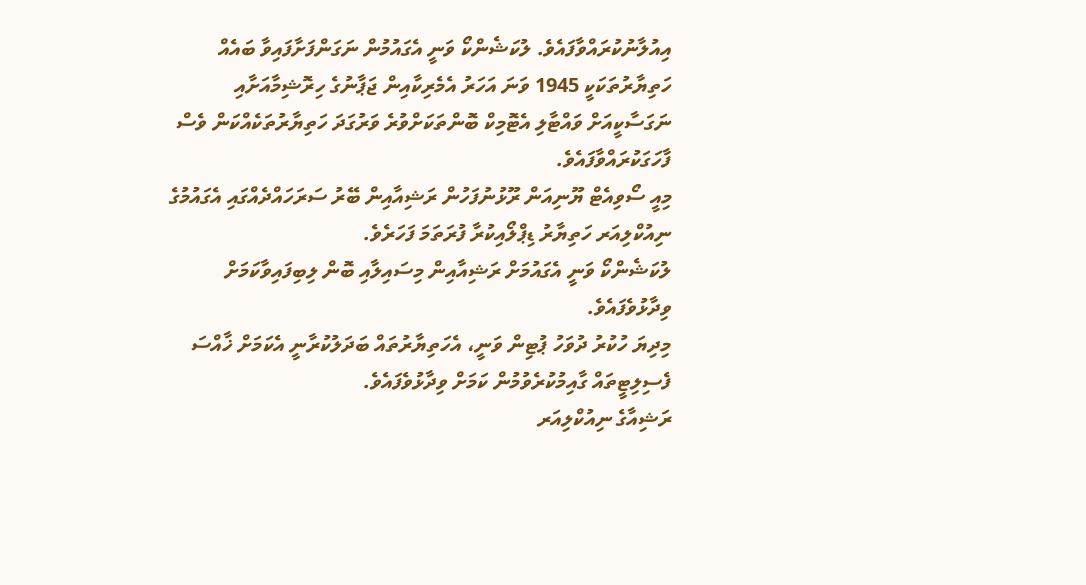އިއުލާނުކުރައްވާފައެވެ. ލުކަޝެންކޯ ވަނީ އެގައުމުން ނަގަންފަށާފައިވާ ބައެއް ހަތިޔާރުތަކަކީ 1945 ވަނަ އަހަރު އެމެރިކާއިން ޖަޕާނުގެ ހިރޮޝިމާއަށާއި ނަގަސާކީއަށް ވައްޓާލި އެޓޮމިކް ބޮންތަކަށްވުރެ ވަރުގަދަ ހަތިޔާރުތަކެއްކަން ވެސް ފާހަގަކުރައްވާފައެވެ.
މިއީ ސޯވިއެޓް ޔޫނިއަން ރޫޅުނުފަހުން ރަޝިއާއިން ބޭރު ސަރަހައްދެއްގައި އެގައުމުގެ ނިއުކްލިއަރ ހަތިޔާރު ޑިޕްލޯއިކުރާ ފުރަތަމަ ފަހަރެވެ.
ލުކަޝެންކޯ ވަނީ އެގައުމަށް ރަޝިއާއިން މިސައިލާއި ބޮން ލިބިފައިވާކަމަށް ވިދާޅުވެފައެވެ.
މިދިޔަ ހުކުރު ދުވަހު ޕުޓިން ވަނީ، އެހަތިޔާރުތައް ބަދަލުކުރާނީ އެކަމަށް ޚާއްސަ ފެސިލިޓީތައް ގާއިމުކުރެވުމުން ކަމަށް ވިދާޅުވެފައެވެ.
ރަޝިއާގެ ނިއުކްލިއަރ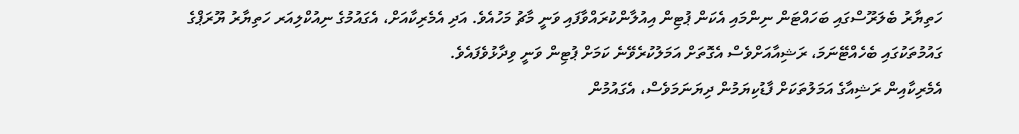ހަތިޔާރު ބެލަރޫސްގައި ބަހައްޓަން ނިންމައި އެކަން ޕުޓިން އިއުލާންކުރައްވާފައި ވަނީ މާޗު މަހުއެވެ. އަދި އެމެރިކާއަށް، އެގައުމުގެ ނިއުކްލިއަރ ހަތިޔާރު ޔޫރަޕްގެ ގައުމުތަކުގައި ބެހެއްޓޭނަމަ، ރަޝިއާއަށްވެސް އެގޮތަށް އަމަލުކުރެވޭނެ ކަމަށް ޕުޓިން ވަނީ ވިދާޅުވެފައެވެ.
އެމެރިކާއިން ރަޝިއާގެ އަމަލުތަކަށް ފާޑުކިޔަމުން ދިޔަނަމަވެސް، އެގައުމުން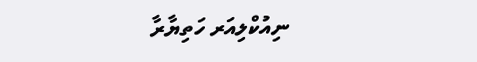ނިއުކްލިއަރ ހަތިޔާރާ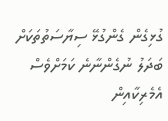ގުޅިގެން ގެންގުޅޭ ސިޔާސަތުތަކަށް ބަދަލު ނުގެންނާނެ ކަމަށްވެސް އެމެރިކާއިން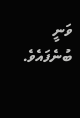ވަނީ ބުނެފައެވެ.